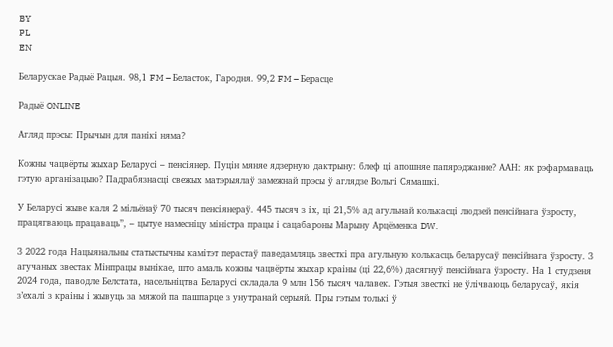BY
PL
EN

Беларускае Радыё Рацыя. 98,1 FM – Беласток, Гародня. 99,2 FM – Берасце

Радыё ONLINE

Агляд прэсы: Прычын для панікі няма?

Кожны чацвёрты жыхар Беларусі – пенсіянер. Пуцін мяняе ядзерную дактрыну: блеф ці апошняе папярэджанне? ААН: як рэфармаваць гэтую арганізацыю? Падрабязнасці свежых матэрыялаў замежнай прэсы ў аглядзе Вольгі Сямашкі.

У Беларусі жыве каля 2 мільёнаў 70 тысяч пенсіянераў. 445 тысяч з іх, ці 21,5% ад агульнай колькасці людзей пенсійнага ўзросту, працягваюць працаваць”, – цытуе намесніцу міністра працы і сацабароны Марыну Арцёменка DW.

З 2022 года Нацыянальны статыстычны камітэт перастаў паведамляць звесткі пра агульную колькасць беларусаў пенсійнага ўзросту. З агучаных звестак Мінпрацы вынікае, што амаль кожны чацвёрты жыхар краіны (ці 22,6%) дасягнуў пенсійнага ўзросту. На 1 студзеня 2024 года, паводле Белстата, насельніцтва Беларусі складала 9 млн 156 тысяч чалавек. Гэтыя звесткі не ўлічваюць беларусаў, якія з’ехалі з краіны і жывуць за мяжой па пашпарце з унутранай серыяй. Пры гэтым толькі ў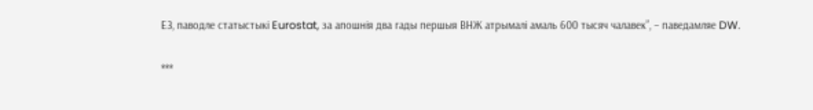ЕЗ, паводле статыстыкі Eurostat, за апошнія два гады першыя ВНЖ атрымалі амаль 600 тысяч чалавек”, – паведамляе DW.

***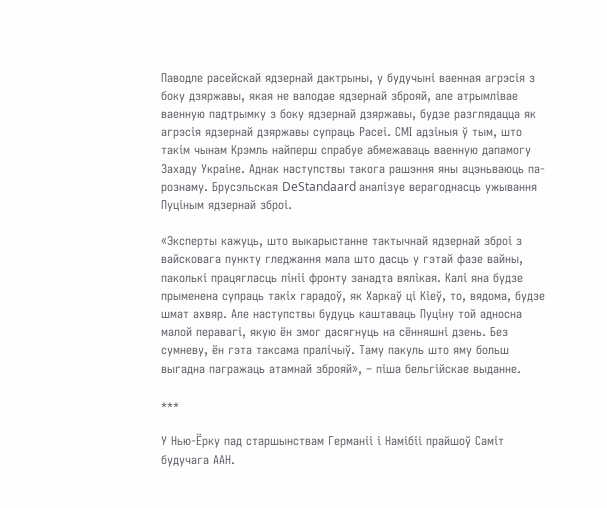Паводле расейскай ядзернай дактрыны, у будучыні ваенная агрэсія з боку дзяржавы, якая не валодае ядзернай зброяй, але атрымлівае ваенную падтрымку з боку ядзернай дзяржавы, будзе разглядацца як агрэсія ядзернай дзяржавы супраць Расеі. СМІ адзіныя ў тым, што такім чынам Крэмль найперш спрабуе абмежаваць ваенную дапамогу Захаду Украіне. Аднак наступствы такога рашэння яны ацэньваюць па-рознаму. Брусэльская DeStandaard аналізуе верагоднасць ужывання Пуціным ядзернай зброі.

«Эксперты кажуць, што выкарыстанне тактычнай ядзернай зброі з вайсковага пункту гледжання мала што дасць у гэтай фазе вайны, паколькі працягласць лініі фронту занадта вялікая. Калі яна будзе прыменена супраць такіх гарадоў, як Харкаў ці Кіеў, то, вядома, будзе шмат ахвяр. Але наступствы будуць каштаваць Пуціну той адносна малой перавагі, якую ён змог дасягнуць на сённяшні дзень. Без сумневу, ён гэта таксама пралічыў. Таму пакуль што яму больш выгадна пагражаць атамнай зброяй», – піша бельгійскае выданне.

***

У Нью-Ёрку пад старшынствам Германіі і Намібіі прайшоў Саміт будучага ААН.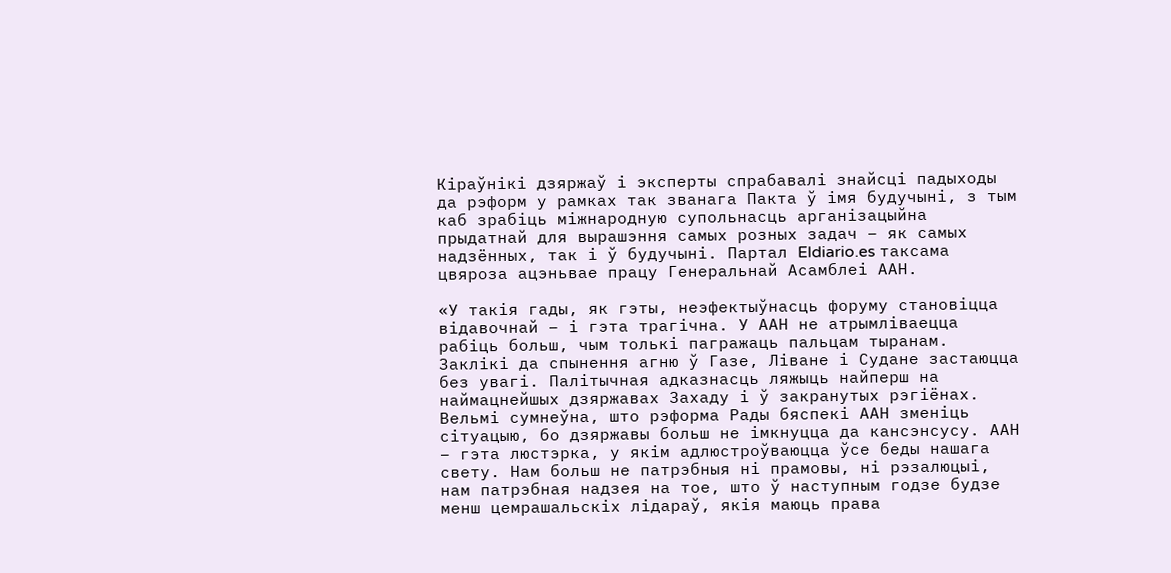Кіраўнікі дзяржаў і эксперты спрабавалі знайсці падыходы да рэформ у рамках так званага Пакта ў імя будучыні, з тым каб зрабіць міжнародную супольнасць арганізацыйна прыдатнай для вырашэння самых розных задач – як самых надзённых, так і ў будучыні. Партал Eldiario.es таксама цвяроза ацэньвае працу Генеральнай Асамблеі ААН.

«У такія гады, як гэты, неэфектыўнасць форуму становіцца відавочнай – і гэта трагічна. У ААН не атрымліваецца рабіць больш, чым толькі пагражаць пальцам тыранам. Заклікі да спынення агню ў Газе, Ліване і Судане застаюцца без увагі. Палітычная адказнасць ляжыць найперш на наймацнейшых дзяржавах Захаду і ў закранутых рэгіёнах. Вельмі сумнеўна, што рэформа Рады бяспекі ААН зменіць сітуацыю, бо дзяржавы больш не імкнуцца да кансэнсусу. ААН – гэта люстэрка, у якім адлюстроўваюцца ўсе беды нашага свету. Нам больш не патрэбныя ні прамовы, ні рэзалюцыі, нам патрэбная надзея на тое, што ў наступным годзе будзе менш цемрашальскіх лідараў, якія маюць права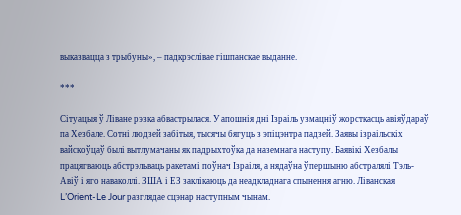выказвацца з трыбуны», – падкрэслівае гішпанскае выданне.

***

Сітуацыя ў Ліване рэзка абвастрылася. У апошнія дні Ізраіль узмацніў жорсткасць авіяўдараў па Хезбале. Сотні людзей забітыя, тысячы бягуць з эпіцэнтра падзей. Заявы ізраільскіх вайскоўцаў былі вытлумачаны як падрыхтоўка да наземнага наступу. Баявікі Хезбалы працягваюць абстрэльваць ракетамі поўнач Ізраіля, а нядаўна ўпершыню абстралялі Тэль-Авіў і яго наваколлі. ЗША і ЕЗ заклікаюць да неадкладнага спынення агню. Ліванская L’Orient-Le Jour разглядае сцэнар наступным чынам.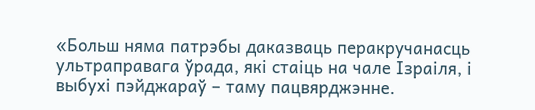«Больш няма патрэбы даказваць перакручанасць ультраправага ўрада, які стаіць на чале Ізраіля, і выбухі пэйджараў – таму пацвярджэнне.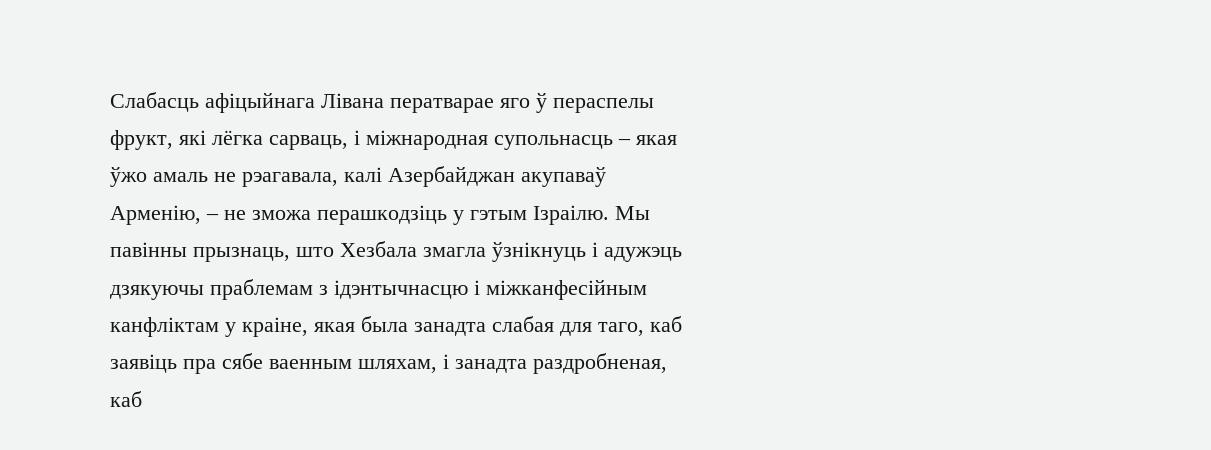Слабасць афіцыйнага Лівана ператварае яго ў пераспелы фрукт, які лёгка сарваць, і міжнародная супольнасць – якая ўжо амаль не рэагавала, калі Азербайджан акупаваў Арменію, – не зможа перашкодзіць у гэтым Ізраілю. Мы павінны прызнаць, што Хезбала змагла ўзнікнуць і адужэць дзякуючы праблемам з ідэнтычнасцю і міжканфесійным канфліктам у краіне, якая была занадта слабая для таго, каб заявіць пра сябе ваенным шляхам, і занадта раздробненая, каб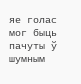яе голас мог быць пачуты ў шумным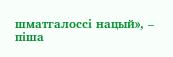шматгалоссі нацый», – піша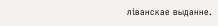ліванскае выданне.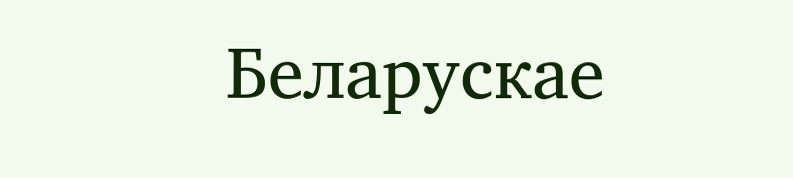Беларускае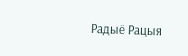Радыё Рацыя